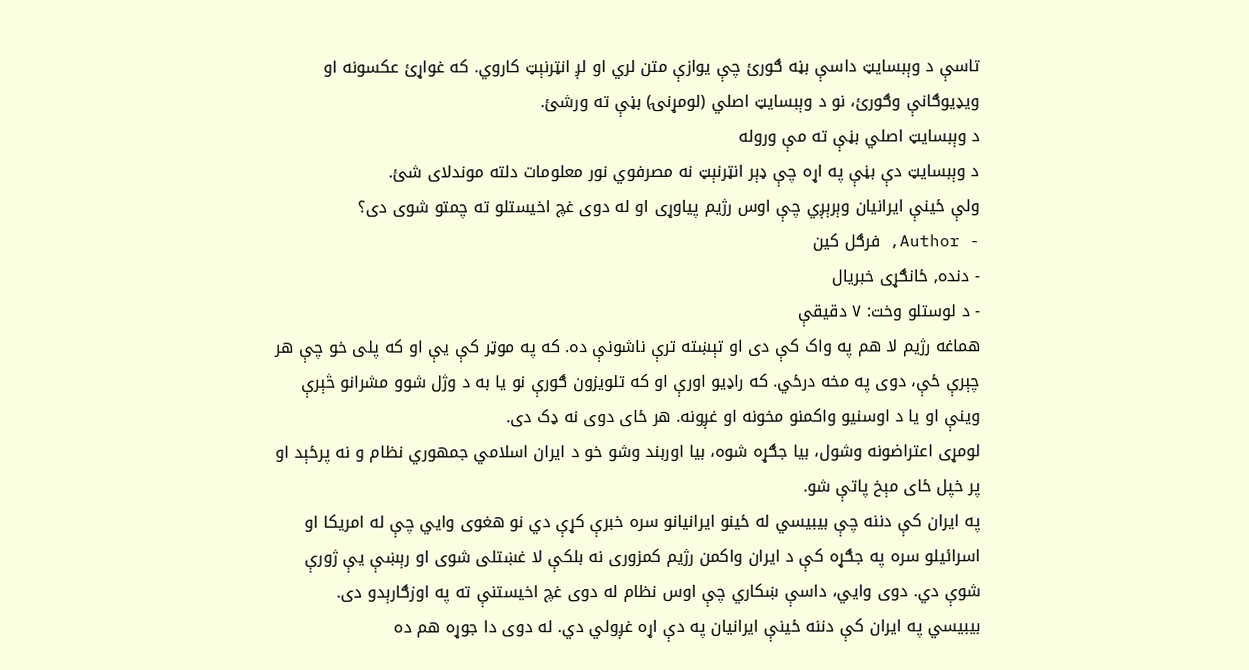تاسې د وېبسایټ داسې بڼه ګورئ چې یوازې متن لري او لږ انټرنېټ کاروي. که غواړئ عکسونه او ویډیوګانې وګورئ، نو د وېبسایټ اصلي (لومړنۍ) بڼې ته ورشئ.
د وېبسایټ اصلي بڼې ته مې وروله
د وېبسایټ دې بڼې په اړه چې ډېر انټرنېټ نه مصرفوي نور معلومات دلته موندلای شئ.
ولې ځينې ایرانیان وېرېږي چې اوس رژیم پياوړی او له دوی غچ اخیستلو ته چمتو شوی دی؟
- Author, فرګل کین
- دنده, ځانګړی خبریال
- د لوستلو وخت: ۷ دقیقې
هماغه رژيم لا هم په واک کې دی او تېښته ترې ناشونې ده. که په موټر کې یې او که پلی خو چې هر چېرې ځې، دوی په مخه درځي. که راډيو اورې او که تلویزون ګورې نو یا به د وژل شوو مشرانو څېرې وینې او یا د اوسنیو واکمنو مخونه او غږونه. هر ځای دوی نه ډک دی.
لومړی اعتراضونه وشول، بیا جګړه شوه، بیا اوربند وشو خو د ایران اسلامي جمهوري نظام و نه پرځېد او پر خپل ځای مېخ پاتې شو.
په ایران کې دننه چې بيبيسي له ځينو ایرانیانو سره خبرې کړې دي نو هغوی وايي چې له امریکا او اسرائيلو سره په جګړه کې د ایران واکمن رژيم کمزوری نه بلکې لا غښتلی شوی او رېښې یې ژورې شوې دي. دوی وايي، داسې ښکاري چې اوس نظام له دوی غچ اخیستنې ته په اوزګارېدو دی.
بيبيسي په ایران کې دننه ځينې ایرانیان په دې اړه غږولي دي. له دوی دا جوړه هم ده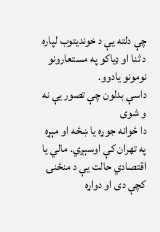چې دلته یې د خوندیتوب لپاره د ثنا او ډیاکو په مستعارونو نومونو یادوو.
داسې بدلون چې تصور یې نه و شوی
دا ځوانه جوړه یا ښځه او مېړه په تهران کې اوسېږي. مالي یا اقتصادي حالت یې د منځنۍ کچې دی او دواړه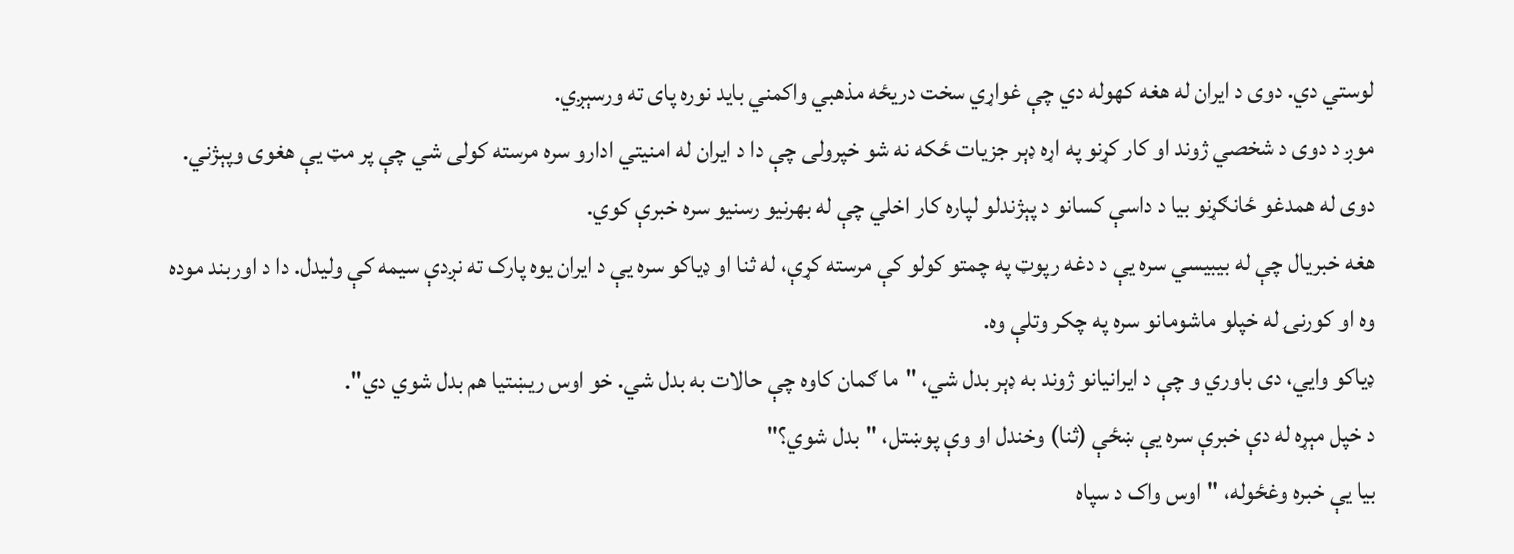لوستي دي. دوی د ایران له هغه کهوله دي چې غواړي سخت دريځه مذهبي واکمني باید نوره پای ته ورسېږي.
موږ د دوی د شخصي ژوند او کار کړنو په اړه ډېر جزیات ځکه نه شو خپرولی چې دا د ایران له امنیتي ادارو سره مرسته کولی شي چې پر مټ یې هغوی وپېژني. دوی له همدغو ځانګړنو بیا د داسې کسانو د پېژندلو لپاره کار اخلي چې له بهرنیو رسنیو سره خبرې کوي.
هغه خبریال چې له بيبيسي سره یې د دغه رپوټ په چمتو کولو کې مرسته کړې، له ثنا او ډیاکو سره یې د ایران یوه پارک ته نږدې سیمه کې ولیدل. دا د اوربند موده وه او کورنۍ له خپلو ماشومانو سره په چکر وتلې وه.
ډیاکو وايي، دی باوري و چې د ایرانیانو ژوند به ډېر بدل شي، "ما ګمان کاوه چې حالات به بدل شي. خو اوس ریښتیا هم بدل شوي دي".
د خپل مېړه له دې خبرې سره یې ښځې (ثنا) وخندل او وې پوښتل، "بدل شوي؟"
بیا یې خبره وغځوله، "اوس واک د سپاه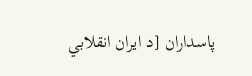پاسداران [د ایران انقلابي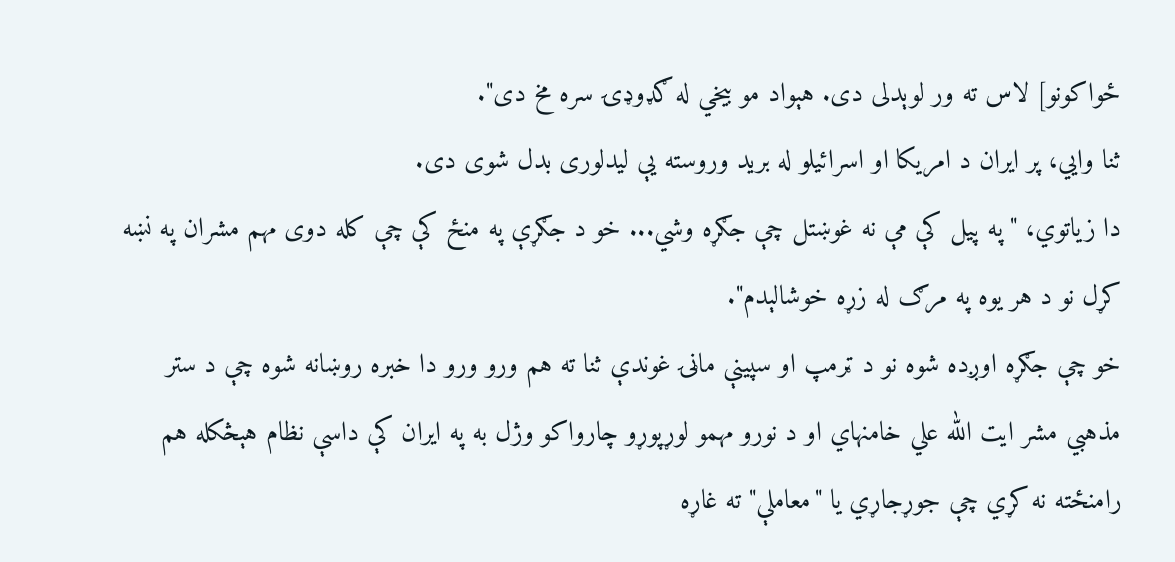ځواکونو] لاس ته ور لوېدلی دی. هېواد مو بیخي له ګډوډۍ سره مخ دی".
ثنا وايي، پر ایران د امریکا او اسرائیلو له برید وروسته یې لیدلوری بدل شوی دی.
دا زیاتوي، "په پیل کې مې نه غوښتل چې جګړه وشي... خو د جګړې په منځ کې چې کله دوی مهم مشران په نښه کړل نو د هر یوه په مرګ له زړه خوشالېدم".
خو چې جګړه اوږده شوه نو د ټرمپ او سپينې ماڼۍ غوندې ثنا ته هم ورو ورو دا خبره روښانه شوه چې د ستر مذهبي مشر ایت الله علي خامنهاي او د نورو مهمو لوړپوړو چارواکو وژل به په ایران کې داسې نظام هېڅکله هم رامنځته نه کړي چې جوړجاړي یا "معاملې" ته غاړه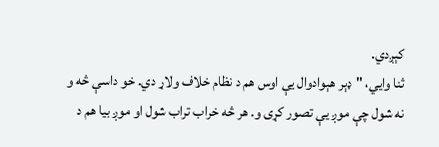کېږدي.
ثنا وايي، "ډېر هېوادوال یې اوس هم د نظام خلاف ولاړ دي. خو داسې څه و نه شول چې موږ یې تصور کړی و. هر څه خراب تراب شول او موږ بیا هم د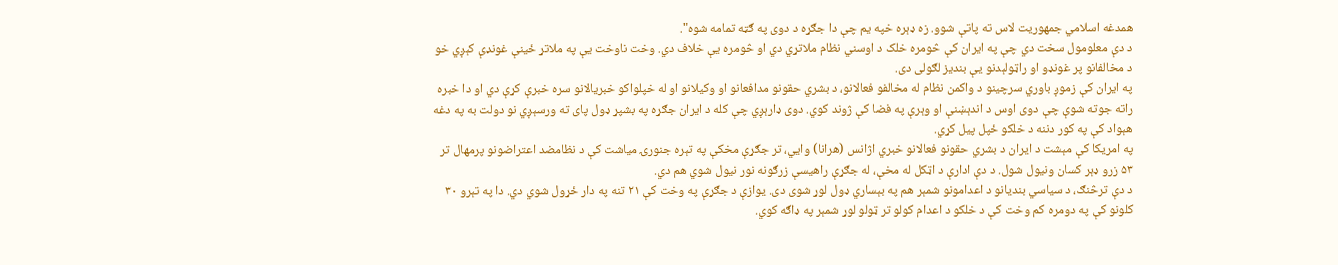همدغه اسلامي جمهوریت لاس ته پاتې شوو. زه ډېره خپه یم چې دا جګړه د دوی په ګټه تمامه شوه".
د دې معلومول سخت دي چې په ایران کې څومره خلک د اوسني نظام ملاتړي دي او څومره یې خلاف دي. وخت ناوخت یې په ملاتړ ځينې غونډې کېږي خو د مخالفانو پر غونډو او راټولېدنو یې بندیز لګولی دی.
په ایران کې زموږ باوري سرچینو د واکمن نظام له مخالفو فعالانو، د بشري حقونو مدافعانو او وکیلانو او له خپلواکو خبریالانو سره خبرې کړې دي او دا خبره راته جوته شوې چې دوی اوس د اندېښنې او وېرې په فضا کې ژوند کوي. دوی ډارېږي چې کله د ایران جګړه په بشپړ ډول پای ته ورسېږي نو دولت به په دغه هېواد کې په کور دننه د خلکو ځپل پیل کړي.
په امریکا کې مېشت د ایران د بشري حقونو فعالانو خبري اژانس (هرانا) وايي، تر جګړې مخکې په تېره جنورۍ میاشت کې د نظامضد اعتراضونو پرمهال تر ۵۳ زرو ډېر کسان ونیول شول. د دې ادارې د اټکل له مخې، له جګړې راهیسې زرګونه نور نیول شوي هم دي.
د دې ترڅنګ، د سیاسي بندیانو د اعدامونو شمېر هم په بېساري ډول لوړ شوی دی. یوازې د جګړې په وخت کې ۲۱ تنه په دار ځړول شوي دي. دا په تېرو ۳۰ کلونو کې په دومره کم وخت کې د خلکو د اعدام کولو تر ټولو لوړ شمېر په ډاګه کوي.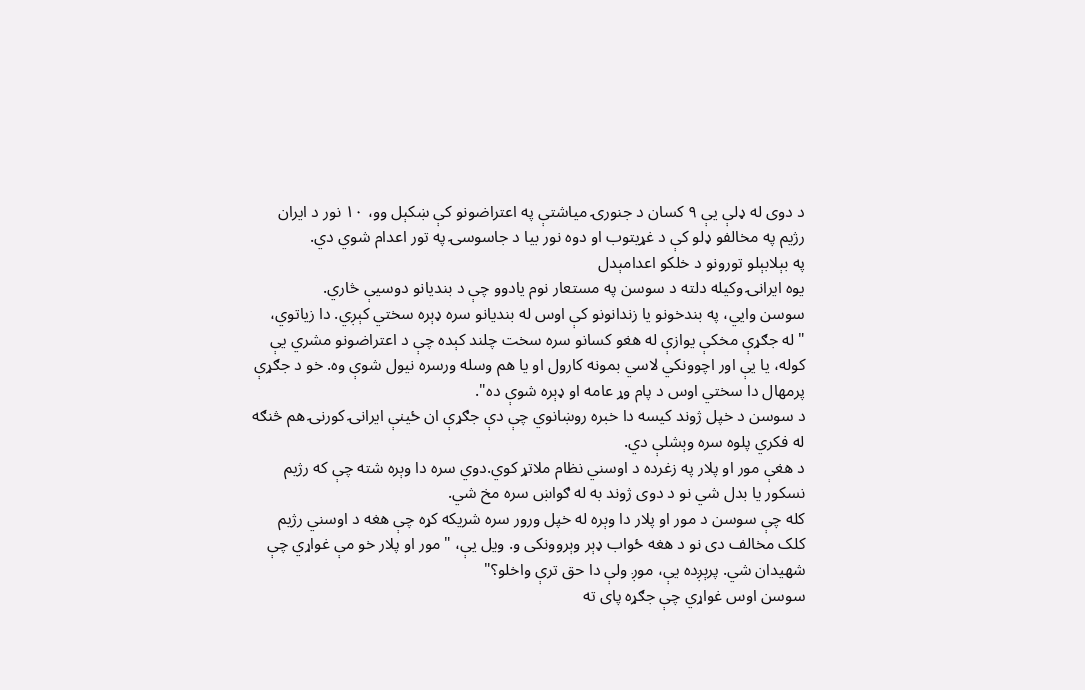د دوی له ډلې یې ۹ کسان د جنورۍ میاشتې په اعتراضونو کې ښکېل وو، ۱۰ نور د ایران رژيم په مخالفو ډلو کې د غړیتوب او دوه نور بیا د جاسوسۍ په تور اعدام شوي دي.
په بېلابېلو تورونو د خلکو اعدامېدل
یوه ایرانۍ وکیله دلته د سوسن په مستعار نوم یادوو چې د بندیانو دوسیې څاري.
سوسن وايي، په بندخونو یا زندانونو کې اوس له بندیانو سره ډېره سختي کېږي. دا زیاتوي، "له جګړې مخکې یوازې له هغو کسانو سره سخت چلند کېده چې د اعتراضونو مشري یې کوله، یا یې اور اچوونکي لاسي بمونه کارول او یا هم وسله ورسره نیول شوې وه. خو د جګړې پرمهال دا سختي اوس د پام وړ عامه او ډېره شوې ده".
د سوسن د خپل ژوند کیسه دا خبره روښانوي چې دې جګړې ان ځينې ایرانۍ کورنۍ هم څنګه له فکري پلوه سره وېشلې دي.
د هغې مور او پلار په زغرده د اوسني نظام ملاتړ کوي.دوي سره دا وېره شته چې که رژيم نسکور یا بدل شي نو د دوی ژوند به له ګواښ سره مخ شي.
کله چې سوسن د مور او پلار دا وېره له خپل ورور سره شریکه کړه چې هغه د اوسني رژيم کلک مخالف دی نو د هغه ځواب ډېر وېروونکی و. ویل یې، "مور او پلار خو مې غواړي چې شهیدان شي. پرېږده یې، موږ ولې دا حق ترې واخلو؟"
سوسن اوس غواړي چې جګړه پای ته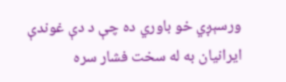ورسېږي خو باوري ده چې د دې غوندې ایرانیان به له سخت فشار سره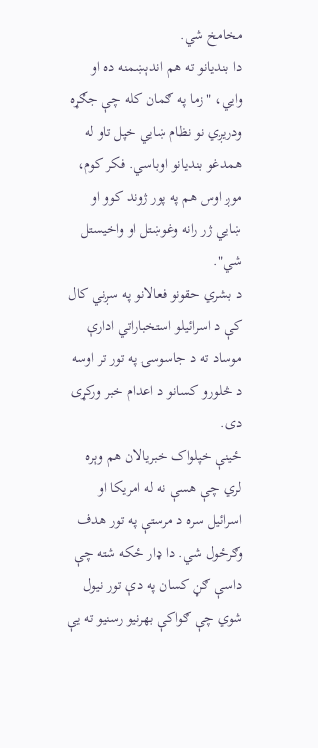مخامخ شي.
دا بندیانو ته هم اندېښمنه ده او وايي، "زما په ګمان کله چې جګړه ودریږي نو نظام ښايي خپل تاو له همدغو بندیانو اوباسي. فکر کوم، موږ اوس هم په پور ژوند کوو او ښايي ژر رانه وغوښتل او واخیستل شي".
د بشري حقونو فعالانو په سږني کال کې د اسرائيلو استخباراتي ادارې موساد ته د جاسوسۍ په تور تر اوسه د څلورو کسانو د اعدام خبر ورکړی دی.
ځینې خپلواک خبریالان هم وېره لري چې هسې نه له امریکا او اسرائيل سره د مرستې په تور هدف وګرځول شي. دا ډار ځکه شته چې داسې ګڼ کسان په دې تور نیول شوي چې ګواکې بهرنیو رسنیو ته یې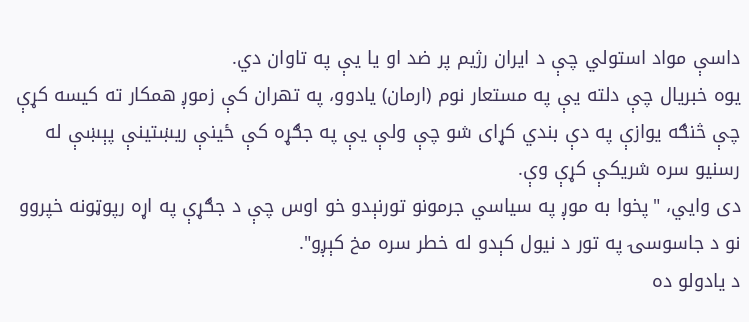داسې مواد استولي چې د ایران رژيم پر ضد او یا یې په تاوان دي.
یوه خبریال چې دلته یې په مستعار نوم (ارمان) یادوو، په تهران کې زموږ همکار ته کیسه کړې چې څنګه یوازې په دې بندي کړای شو چې ولې یې په جګړه کې ځينې ریښتینې پېښې له رسنیو سره شریکې کړې وې.
دی وايي، "پخوا به موږ په سیاسي جرمونو تورنېدو خو اوس چې د جګړې په اړه رپوټونه خپروو نو د جاسوسۍ په تور د نیول کېدو له خطر سره مخ کېږو".
د یادولو ده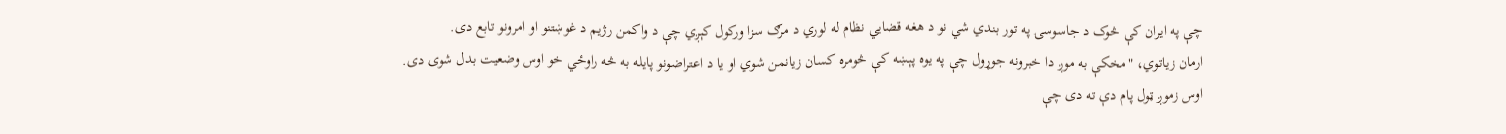چې په ایران کې څوک د جاسوسۍ په تور بندي شي نو د هغه قضايي نظام له لوري د مرګ سزا ورکول کېږي چې د واکمن رژيم د غوښتنو او امرونو تابع دی.
ارمان زیاتوي، "مخکې به موږ دا خبرونه جوړول چې په یوه پېښه کې څومره کسان زیانمن شوي او یا د اعتراضونو پایله به څه راوځي خو اوس وضعیت بدل شوی دی. اوس زموږ ټول پام دې ته دی چې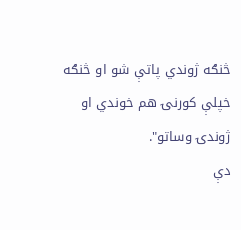څنګه ژوندي پاتې شو او څنګه خپلې کورنۍ هم خوندي او ژوندۍ وساتو".
دې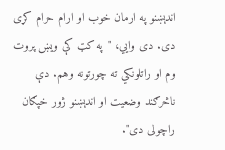اندېښنو په ارمان خوب او ارام حرام کړی دی. دی وايي، "په کټ کې ویښ پروت وم او راتلونکي ته چورتونه وهم. دې ناڅرګند وضعیت او اندېښنو ژور خپګان راچولی دی".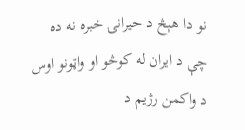نو دا هېڅ د حیرانۍ خبره نه ده چې د ایران له کوڅو او واټونو اوس د واکمن رژيم د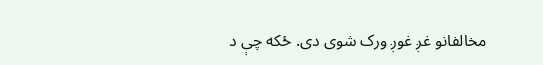مخالفانو غږ غوږ ورک شوی دی. ځکه چې د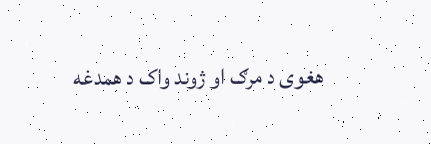هغوی د مرګ او ژوند واک د همدغه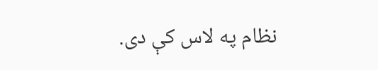نظام په لاس کې دی.